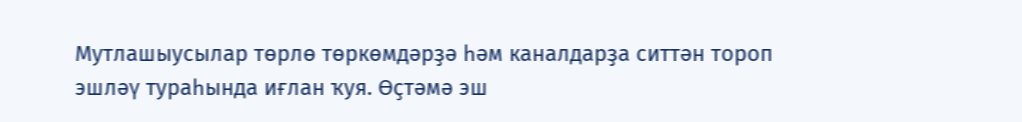Мутлашыусылар төрлө төркөмдәрҙә һәм каналдарҙа ситтән тороп эшләү тураһында иғлан ҡуя. Өҫтәмә эш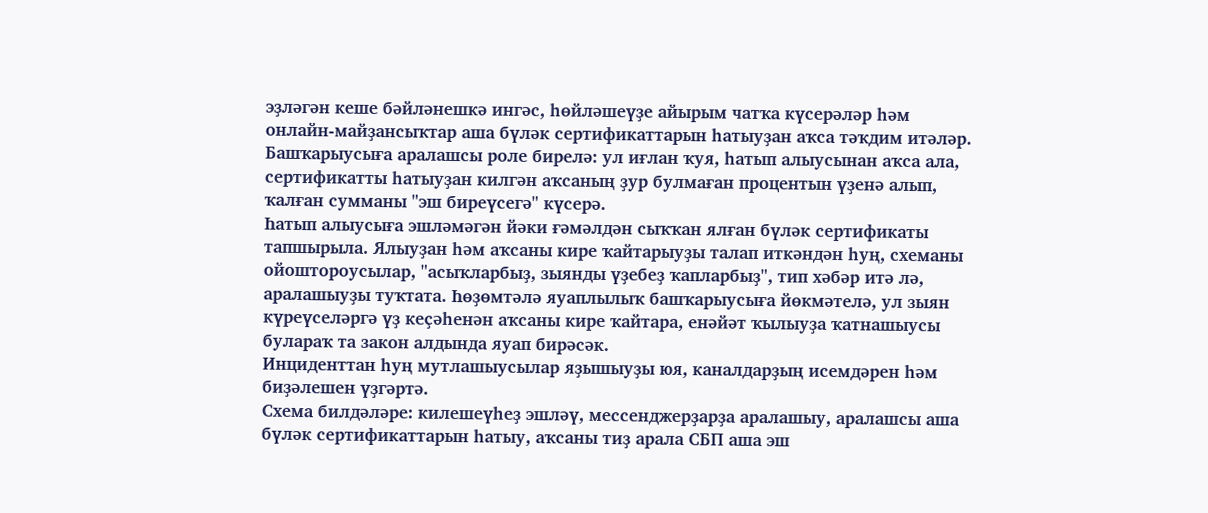эҙләгән кеше бәйләнешкә ингәс, һөйләшеүҙе айырым чатҡа күсерәләр һәм онлайн-майҙансыҡтар аша бүләк сертификаттарын һатыуҙан аҡса тәҡдим итәләр. Башҡарыусыға аралашсы роле бирелә: ул иғлан ҡуя, һатып алыусынан аҡса ала, сертификатты һатыуҙан килгән аҡсаның ҙур булмаған процентын үҙенә алып, ҡалған сумманы "эш биреүсегә" күсерә.
Һатып алыусыға эшләмәгән йәки ғәмәлдән сыҡҡан ялған бүләк сертификаты тапшырыла. Ялыуҙан һәм аҡсаны кире ҡайтарыуҙы талап иткәндән һуң, схеманы ойоштороусылар, "асыҡларбыҙ, зыянды үҙебеҙ ҡапларбыҙ", тип хәбәр итә лә, аралашыуҙы туҡтата. Һөҙөмтәлә яуаплылыҡ башҡарыусыға йөкмәтелә, ул зыян күреүселәргә үҙ кеҫәһенән аҡсаны кире ҡайтара, енәйәт ҡылыуҙа ҡатнашыусы булараҡ та закон алдында яуап бирәсәк.
Инциденттан һуң мутлашыусылар яҙышыуҙы юя, каналдарҙың исемдәрен һәм биҙәлешен үҙгәртә.
Схема билдәләре: килешеүһеҙ эшләү, мессенджерҙарҙа аралашыу, аралашсы аша бүләк сертификаттарын һатыу, аҡсаны тиҙ арала СБП аша эш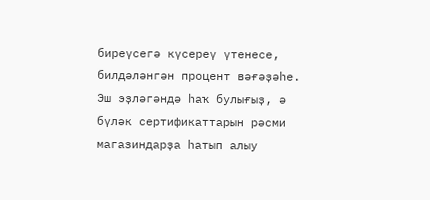биреүсегә күсереү үтенесе, билдәләнгән процент вәғәҙәһе.
Эш эҙләгәндә һаҡ булығыҙ, ә бүләк сертификаттарын рәсми магазиндарҙа һатып алыу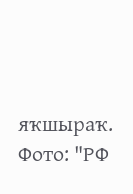яҡшыраҡ.
Фото: "РФ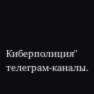Киберполиция" телеграм-каналы.